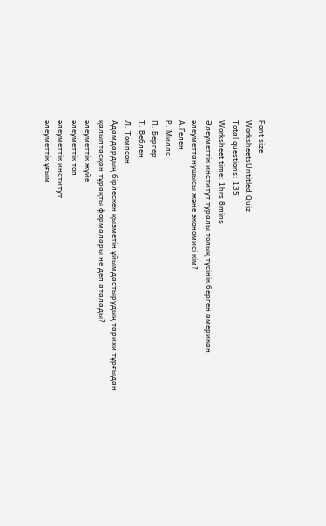Font size
WorksheetsUntitled Quiz
Total questions: 135
Worksheet time: 1hrs 8mins
Әлеуметтік институт туралы толық түсінік берген американ әлеуметтанушысы және экономисі кім?
А.Гелен
Р. Миллс
П. Бергер
Т. Веблен
Л. Томпсон
Адамдардың бірлескен қызметін ұйымдастырудың тарихи тұрғыдан қалыптасқан тұрақты формалары не деп аталады?
әлеуметтік жүйе
әлеуметтік топ
әлеуметтік институт
әлеуметтік ұғым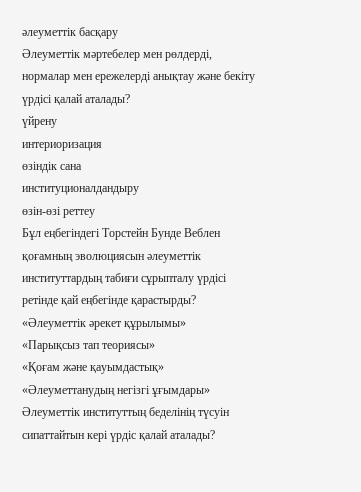әлеуметтік басқару
Әлеуметтік мәртебелер мен рөлдерді, нормалар мен ережелерді анықтау және бекіту үрдісі қалай аталады?
үйрену
интериоризация
өзіндік сана
институционалдандыру
өзін-өзі реттеу
Бұл еңбегіндегі Торстейн Бунде Веблен қоғамның эволюциясын әлеуметтік институттардың табиғи сұрыпталу үрдісі ретінде қай еңбегінде қарастырды?
«Әлеуметтік әрекет құрылымы»
«Парықсыз тап теориясы»
«Қоғам және қауымдастық»
«Әлеуметтанудың негізгі ұғымдары»
Әлеуметтік институттың беделінің түсуін сипаттайтын кері үрдіс қалай аталады?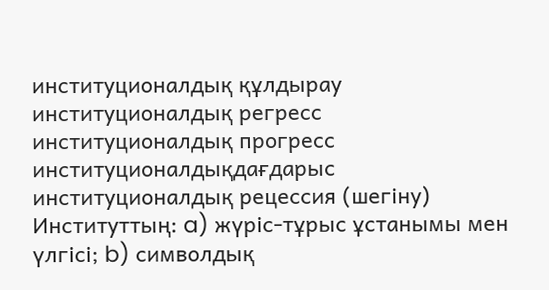институционалдық құлдырау
институционалдық регресс
институционалдық прогресс
институционалдықдағдарыс
институционалдық рецессия (шегіну)
Институттың: a) жүріс-тұрыс ұстанымы мен үлгісі; b) символдық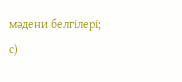мәдени белгілері; c)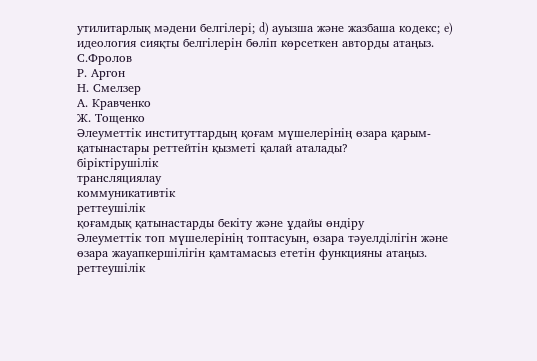утилитарлық мәдени белгілері; d) ауызша және жазбаша кодекс; e) идеология сияқты белгілерін бөліп көрсеткен авторды атаңыз.
С.Фролов
Р. Аргон
Н. Смелзер
А. Кравченко
Ж. Тощенко
Әлеуметтік институттардың қоғам мүшелерінің өзара қарым-қатынастары реттейтін қызметі қалай аталады?
біріктірушілік
трансляциялау
коммуникативтік
реттеушілік
қоғамдық қатынастарды бекіту және ұдайы өндіру
Әлеуметтік топ мүшелерінің топтасуын, өзара тәуелділігін және өзара жауапкершілігін қамтамасыз ететін функцияны атаңыз.
реттеушілік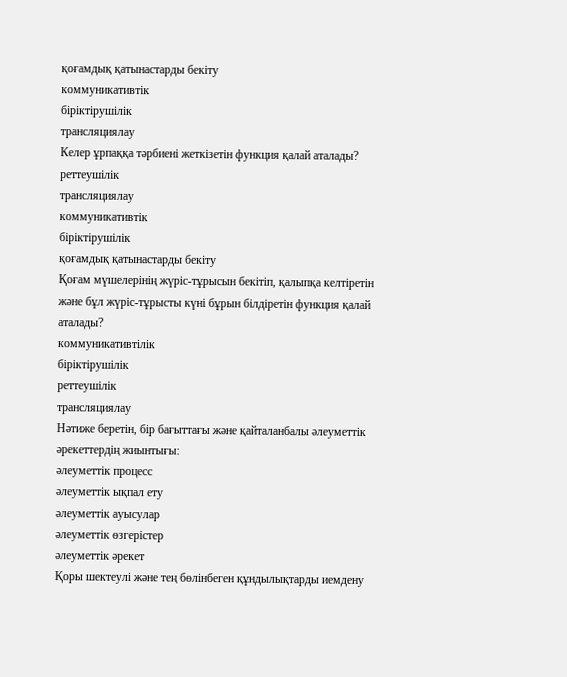қоғамдық қатынастарды бекіту
коммуникативтік
біріктірушілік
трансляциялау
Келер ұрпаққа тәрбиені жеткізетін функция қалай аталады?
реттеушілік
трансляциялау
коммуникативтік
біріктірушілік
қоғамдық қатынастарды бекіту
Қоғам мүшелерінің жүріс-тұрысын бекітіп, қалыпқа келтіретін және бұл жүріс-тұрысты күні бұрын білдіретін функция қалай аталады?
коммуникативтілік
біріктірушілік
реттеушілік
трансляциялау
Нәтиже беретін, бір бағыттағы және қайталанбалы әлеуметтік әрекеттердің жиынтығы:
әлеуметтік процесс
әлеуметтік ықпал ету
әлеуметтік ауысулар
әлеуметтік өзгерістер
әлеуметтік әрекет
Қоры шектеулі және тең бөлінбеген құндылықтарды иемдену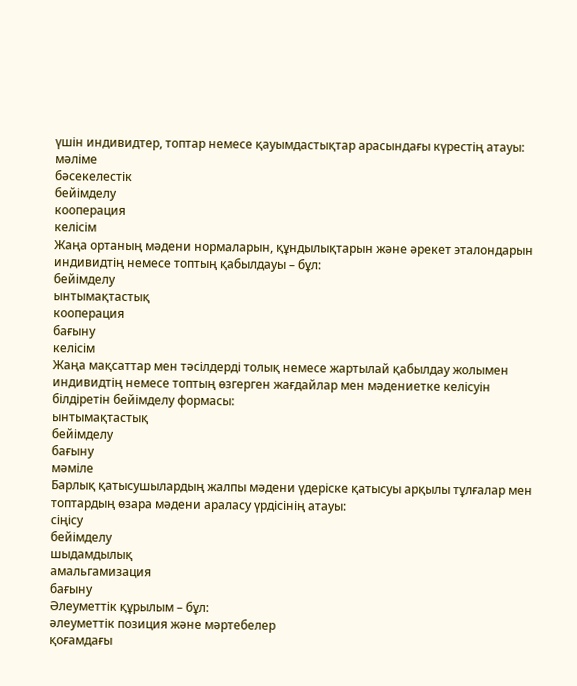үшін индивидтер, топтар немесе қауымдастықтар арасындағы күрестің атауы:
мәліме
бәсекелестік
бейімделу
кооперация
келісім
Жаңа ортаның мәдени нормаларын, құндылықтарын және әрекет эталондарын индивидтің немесе топтың қабылдауы – бұл:
бейімделу
ынтымақтастық
кооперация
бағыну
келісім
Жаңа мақсаттар мен тәсілдерді толық немесе жартылай қабылдау жолымен индивидтің немесе топтың өзгерген жағдайлар мен мәдениетке келісуін білдіретін бейімделу формасы:
ынтымақтастық
бейімделу
бағыну
мәміле
Барлық қатысушылардың жалпы мәдени үдеріске қатысуы арқылы тұлғалар мен топтардың өзара мәдени араласу үрдісінің атауы:
сіңісу
бейімделу
шыдамдылық
амальгамизация
бағыну
Әлеуметтік құрылым – бұл:
әлеуметтік позиция және мәртебелер
қоғамдағы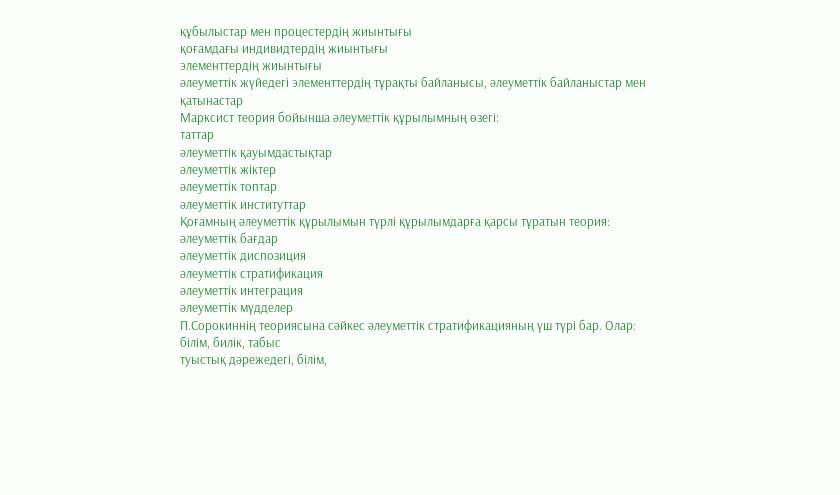құбылыстар мен процестердің жиынтығы
қоғамдағы индивидтердің жиынтығы
элементтердің жиынтығы
әлеуметтік жүйедегі элементтердің тұрақты байланысы, әлеуметтік байланыстар мен қатынастар
Марксист теория бойынша әлеуметтік құрылымның өзегі:
таттар
әлеуметтік қауымдастықтар
әлеуметтік жіктер
әлеуметтік топтар
әлеуметтік институттар
Қоғамның әлеуметтік құрылымын түрлі құрылымдарға қарсы тұратын теория:
әлеуметтік бағдар
әлеуметтік диспозиция
әлеуметтік стратификация
әлеуметтік интеграция
әлеуметтік мүдделер
П.Сорокиннің теориясына сәйкес әлеуметтік стратификацияның үш түрі бар. Олар:
білім, билік, табыс
туыстық дәрежедегі, білім,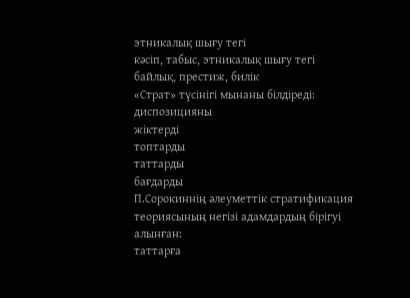этникалық шығу тегі
кәсіп, табыс, этникалық шығу тегі
байлық, престиж, билік
«Страт» түсінігі мынаны білдіреді:
диспозицияны
жіктерді
топтарды
таттарды
бағдарды
П.Сорокиннің әлеуметтік стратификация теориясының негізі адамдардың бірігуі алынған:
таттарға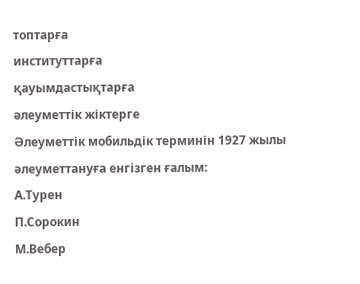топтарға
институттарға
қауымдастықтарға
әлеуметтік жіктерге
Әлеуметтік мобильдік терминін 1927 жылы әлеуметтануға енгізген ғалым:
А.Турен
П.Сорокин
М.Вебер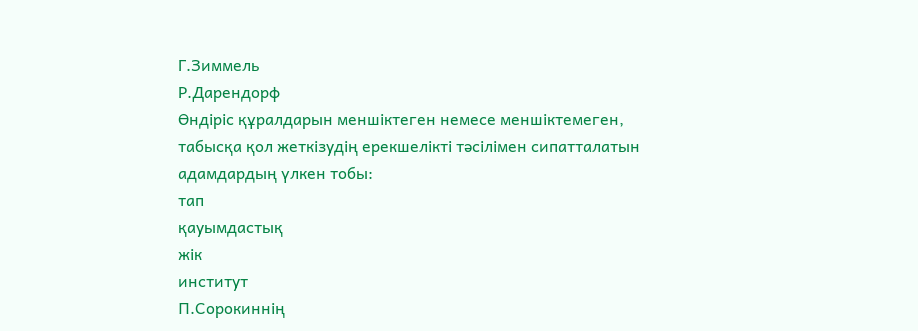Г.Зиммель
Р.Дарендорф
Өндіріс құралдарын меншіктеген немесе меншіктемеген, табысқа қол жеткізудің ерекшелікті тәсілімен сипатталатын адамдардың үлкен тобы:
тап
қауымдастық
жік
институт
П.Сорокиннің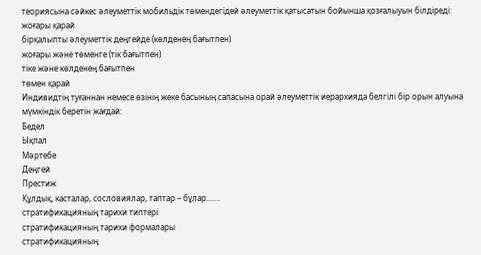теориясына сәйкес әлеуметтік мобильдік төмендегідей әлеуметтік қатысатын бойынша қозғалыуын білдіреді:
жоғары қарай
бірқалыпты әлеуметтік деңгейде (көлденең бағытпен)
жоғары және төменге (тік бағытпен)
тіке және көлденең бағытпен
төмен қарай
Индивидтің туғаннан немесе өзінің жеке басының сапасына орай әлеуметтік иерархияда белгілі бір орын алуына мүмкіндік беретін жағдай:
Бедел
Ықпал
Мәртебе
Деңгей
Престиж
Құлдық, касталар, сословиялар, таптар – бұлар.......
стратификацияның тарихи типтері
стратификацияның тарихи формалары
стратификацияның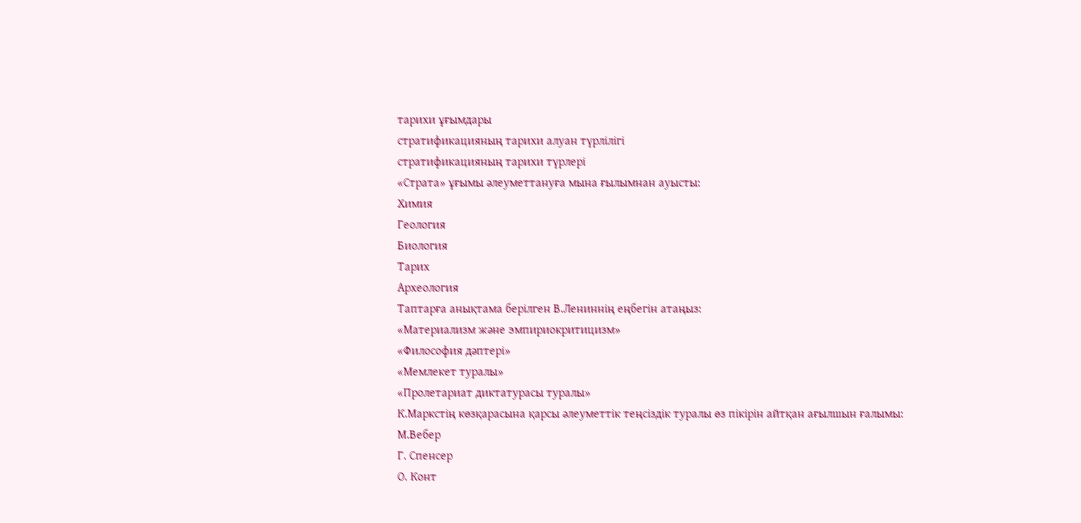тарихи ұғымдары
стратификацияның тарихи алуан түрлілігі
стратификацияның тарихи түрлері
«Страта» ұғымы әлеуметтануға мына ғылымнан ауысты:
Химия
Геология
Биология
Тарих
Археология
Таптарға анықтама берілген В.Лениннің еңбегін атаңыз:
«Материализм және эмпириокритицизм»
«Философия дәптері»
«Мемлекет туралы»
«Пролетариат диктатурасы туралы»
К.Маркстің көзқарасына қарсы әлеуметтік теңсіздік туралы өз пікірін айтқан ағылшын ғалымы:
М.Вебер
Г. Спенсер
О. Конт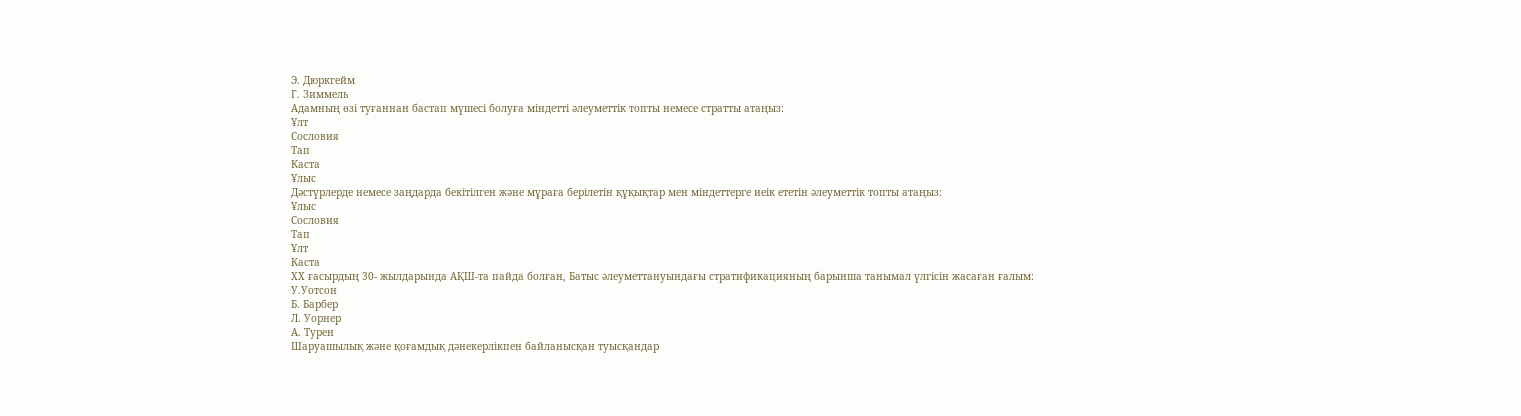Э. Дюркгейм
Г. Зиммель
Адамның өзі туғаннан бастап мүшесі болуға міндетті әлеуметтік топты немесе стратты атаңыз:
Ұлт
Сословия
Тап
Каста
Ұлыс
Дәстүрлерде немесе заңдарда бекітілген және мұраға берілетін құқықтар мен міндеттерге иеік ететін әлеуметтік топты атаңыз:
Ұлыс
Сословия
Тап
Ұлт
Каста
ХХ ғасырдың 30- жылдарында АҚШ-та пайда болған, Батыс әлеуметтануындағы стратификацияның барынша танымал үлгісін жасаған ғалым:
У.Уотсон
Б. Барбер
Л. Уорнер
А. Турен
Шаруашылық және қоғамдық дәнекерлікпен байланысқан туысқандар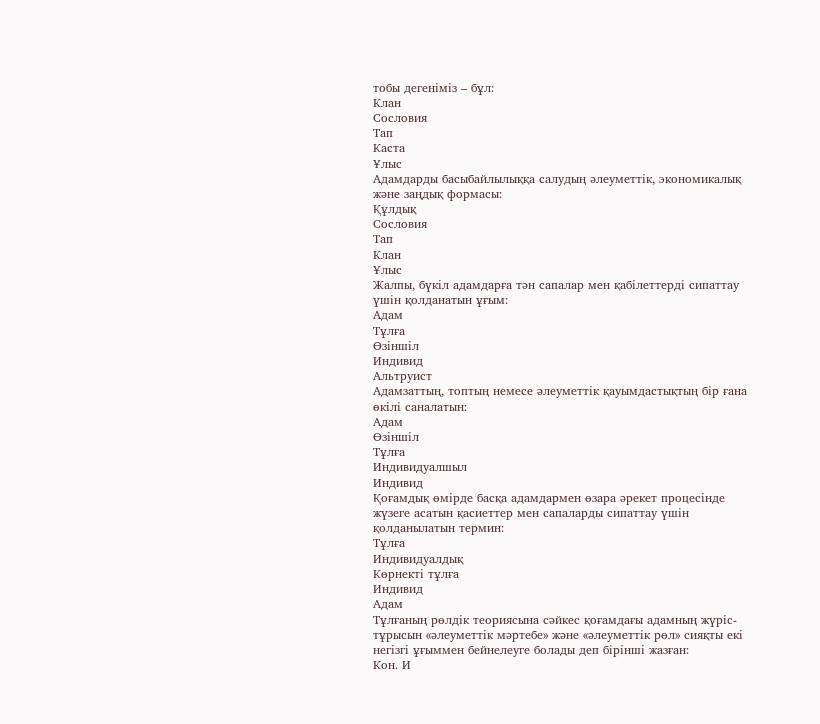тобы дегеніміз – бұл:
Клан
Сословия
Тап
Каста
Ұлыс
Адамдарды басыбайлылыққа салудың әлеуметтік, экономикалық және заңдық формасы:
Құлдық
Сословия
Тап
Клан
Ұлыс
Жалпы, бүкіл адамдарға тән сапалар мен қабілеттерді сипаттау үшін қолданатын ұғым:
Адам
Тұлға
Өзіншіл
Индивид
Альтруист
Адамзаттың, топтың немесе әлеуметтік қауымдастықтың бір ғана өкілі саналатын:
Адам
Өзіншіл
Тұлға
Индивидуалшыл
Индивид
Қоғамдық өмірде басқа адамдармен өзара әрекет процесінде жүзеге асатын қасиеттер мен сапаларды сипаттау үшін қолданылатын термин:
Тұлға
Индивидуалдық
Көрнекті тұлға
Индивид
Адам
Тұлғаның рөлдік теориясына сәйкес қоғамдағы адамның жүріс-тұрысын «әлеуметтік мәртебе» және «әлеуметтік рөл» сияқты екі негізгі ұғыммен бейнелеуге болады деп бірінші жазған:
Кон. И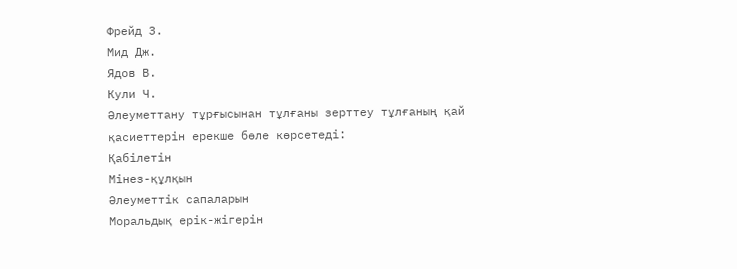Фрейд З.
Мид Дж.
Ядов В.
Кули Ч.
Әлеуметтану тұрғысынан тұлғаны зерттеу тұлғаның қай қасиеттерін ерекше бөле көрсетеді:
Қабілетін
Мінез-құлқын
Әлеуметтік сапаларын
Моральдық ерік-жігерін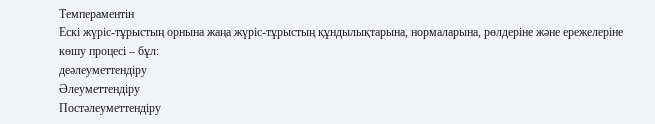Темпераментін
Ескі жүріс-тұрыстың орнына жаңа жүріс-тұрыстың құндылықтарына, нормаларына, рөлдеріне және ережелеріне көшу процесі – бұл:
деәлеуметтендіру
Әлеуметтендіру
Постәлеуметтендіру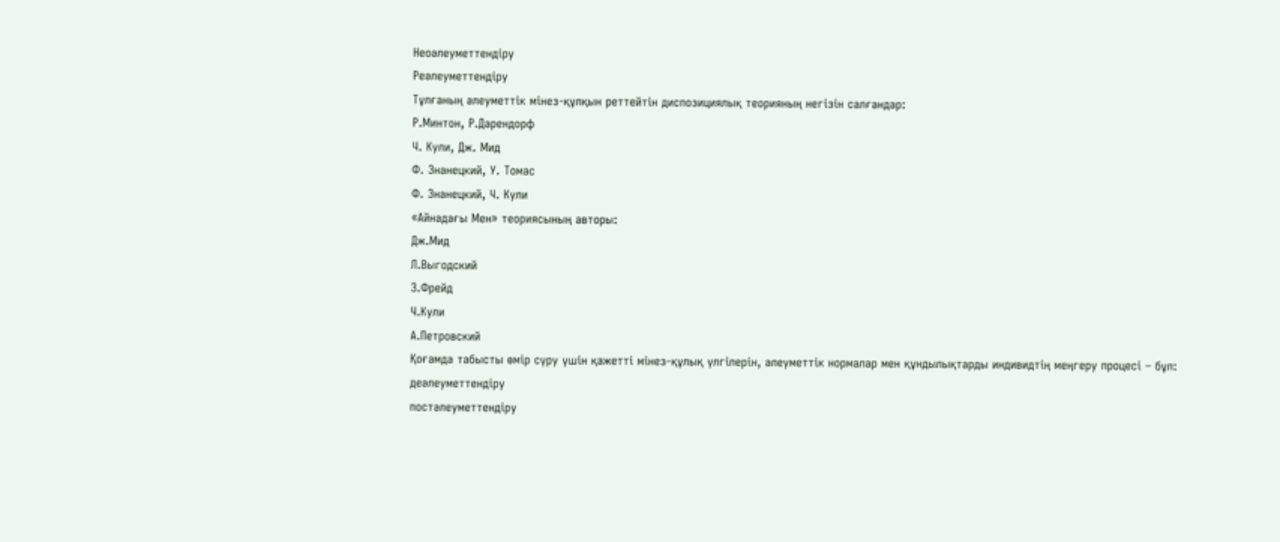Неоәлеуметтендіру
Реәлеуметтендіру
Тұлғаның әлеуметтік мінез-құлқын реттейтін диспозициялық теорияның негізін салғандар:
Р.Минтон, Р.Дарендорф
Ч. Кули, Дж. Мид
Ф. Знанецкий, У. Томас
Ф. Знанецкий, Ч. Кули
«Айнадағы Мен» теориясының авторы:
Дж.Мид
Л.Выгодский
З.Фрейд
Ч.Кули
А.Петровский
Қоғамда табысты өмір сүру үшін қажетті мінез-құлық үлгілерін, әлеуметтік нормалар мен құндылықтарды индивидтің меңгеру процесі – бұл:
деәлеуметтендіру
постәлеуметтендіру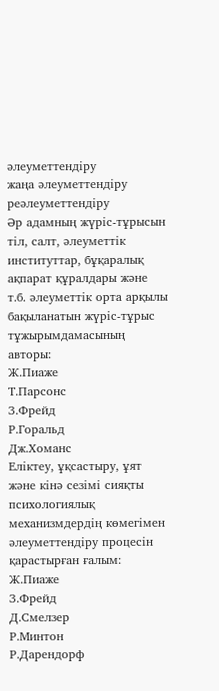әлеуметтендіру
жаңа әлеуметтендіру
реәлеуметтендіру
Әр адамның жүріс-тұрысын тіл, салт, әлеуметтік институттар, бұқаралық ақпарат құралдары және т.б. әлеуметтік орта арқылы бақыланатын жүріс-тұрыс тұжырымдамасының авторы:
Ж.Пиаже
Т.Парсонс
З.Фрейд
Р.Горальд
Дж.Хоманс
Еліктеу, ұқсастыру, ұят және кінә сезімі сияқты психологиялық механизмдердің көмегімен әлеуметтендіру процесін қарастырған ғалым:
Ж.Пиаже
З.Фрейд
Д.Смелзер
Р.Минтон
Р.Дарендорф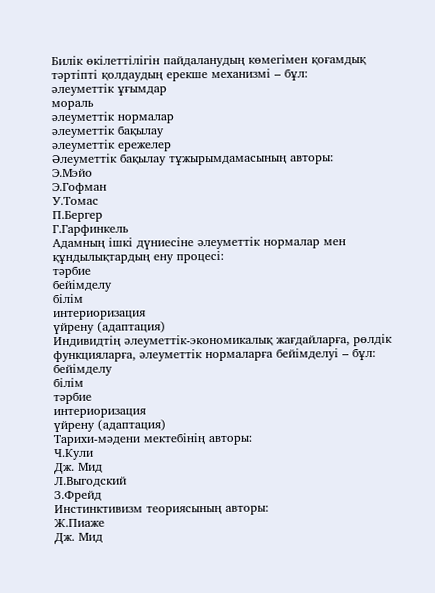Билік өкілеттілігін пайдаланудың көмегімен қоғамдық тәртіпті қолдаудың ерекше механизмі – бұл:
әлеуметтік ұғымдар
мораль
әлеуметтік нормалар
әлеуметтік бақылау
әлеуметтік ережелер
Әлеуметтік бақылау тұжырымдамасының авторы:
Э.Мэйо
Э.Гофман
У.Томас
П.Бергер
Г.Гарфинкель
Адамның ішкі дүниесіне әлеуметтік нормалар мен құндылықтардың ену процесі:
тәрбие
бейімделу
білім
интериоризация
үйрену (адаптация)
Индивидтің әлеуметтік-экономикалық жағдайларға, рөлдік функцияларға, әлеуметтік нормаларға бейімделуі – бұл:
бейімделу
білім
тәрбие
интериоризация
үйрену (адаптация)
Тарихи-мәдени мектебінің авторы:
Ч.Кули
Дж. Мид
Л.Выгодский
З.Фрейд
Инстинктивизм теориясының авторы:
Ж.Пиаже
Дж. Мид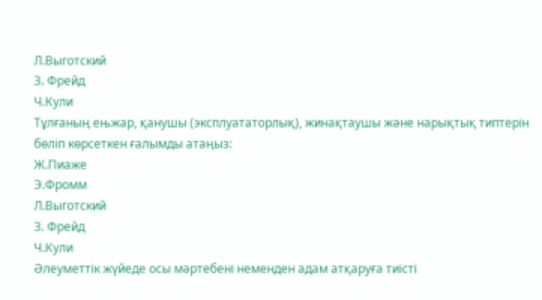Л.Выготский
З. Фрейд
Ч.Кули
Тұлғаның ењжар, қанушы (эксплуататорлық), жинақтаушы және нарықтық типтерін бөліп көрсеткен ғалымды атаңыз:
Ж.Пиаже
Э.Фромм
Л.Выготский
З. Фрейд
Ч.Кули
Әлеуметтік жүйеде осы мәртебені неменден адам атқаруға тиісті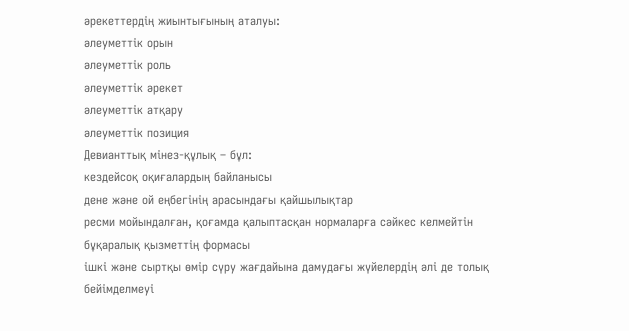әрекеттердің жиынтығының аталуы:
әлеуметтік орын
әлеуметтік роль
әлеуметтік әрекет
әлеуметтік атқару
әлеуметтік позиция
Девианттық мінез-құлық – бұл:
кездейсоқ оқиғалардың байланысы
дене және ой еңбегінің арасындағы қайшылықтар
ресми мойындалған, қоғамда қалыптасқан нормаларға сәйкес келмейтін бұқаралық қызметтің формасы
ішкі және сыртқы өмір сүру жағдайына дамудағы жүйелердің әлі де толық бейімделмеуі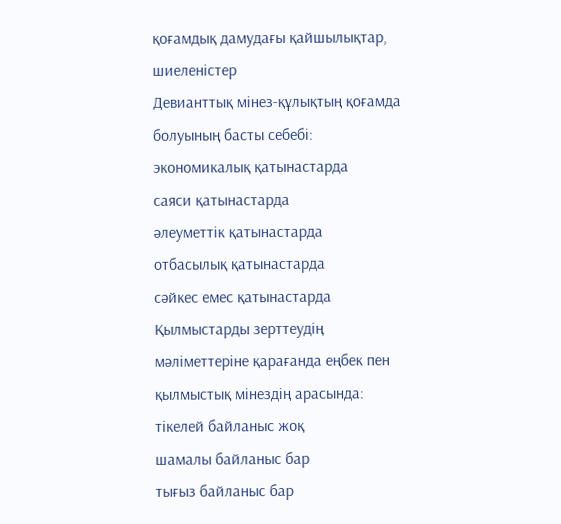қоғамдық дамудағы қайшылықтар, шиеленістер
Девианттық мінез-құлықтың қоғамда болуының басты себебі:
экономикалық қатынастарда
саяси қатынастарда
әлеуметтік қатынастарда
отбасылық қатынастарда
сәйкес емес қатынастарда
Қылмыстарды зерттеудің мәліметтеріне қарағанда еңбек пен қылмыстық мінездің арасында:
тікелей байланыс жоқ
шамалы байланыс бар
тығыз байланыс бар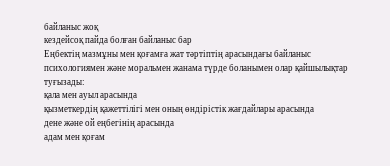байланыс жоқ
кездейсоқ пайда болған байланыс бар
Еңбектің мазмұны мен қоғамға жат тәртіптің арасындағы байланыс психологиямен және моральмен жанама түрде боланымен олар қайшылықтар туғызады:
қала мен ауыл арасында
қызметкердің қажеттілігі мен оның өндірістік жағдайлары арасында
дене және ой еңбегінің арасында
адам мен қоғам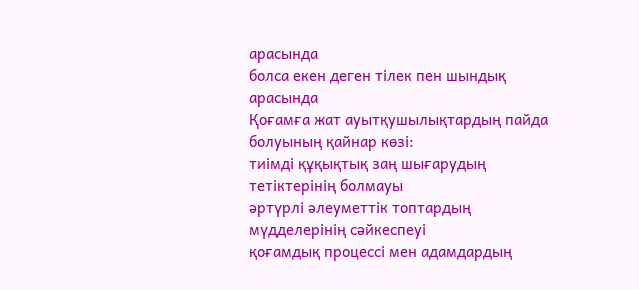арасында
болса екен деген тілек пен шындық арасында
Қоғамға жат ауытқушылықтардың пайда болуының қайнар көзі:
тиімді құқықтық заң шығарудың тетіктерінің болмауы
әртүрлі әлеуметтік топтардың мүдделерінің сәйкеспеуі
қоғамдық процессі мен адамдардың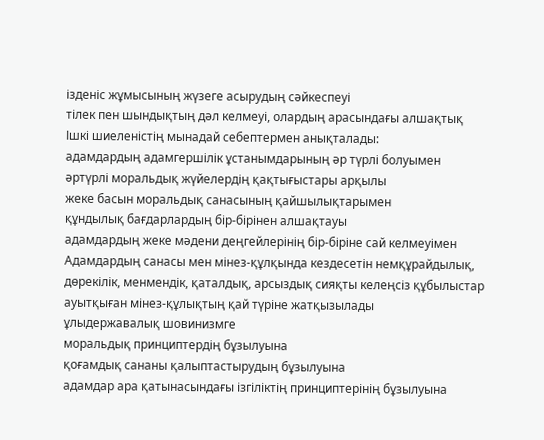ізденіс жұмысының жүзеге асырудың сәйкеспеуі
тілек пен шындықтың дәл келмеуі, олардың арасындағы алшақтық
Ішкі шиеленістің мынадай себептермен анықталады:
адамдардың адамгершілік ұстанымдарының әр түрлі болуымен
әртүрлі моральдық жүйелердің қақтығыстары арқылы
жеке басын моральдық санасының қайшылықтарымен
құндылық бағдарлардың бір-бірінен алшақтауы
адамдардың жеке мәдени деңгейлерінің бір-біріне сай келмеуімен
Адамдардың санасы мен мінез-құлқында кездесетін немқұрайдылық, дөрекілік, менмендік, қаталдық, арсыздық сияқты келеңсіз құбылыстар ауытқыған мінез-құлықтың қай түріне жатқызылады
ұлыдержавалық шовинизмге
моральдық принциптердің бұзылуына
қоғамдық сананы қалыптастырудың бұзылуына
адамдар ара қатынасындағы ізгіліктің принциптерінің бұзылуына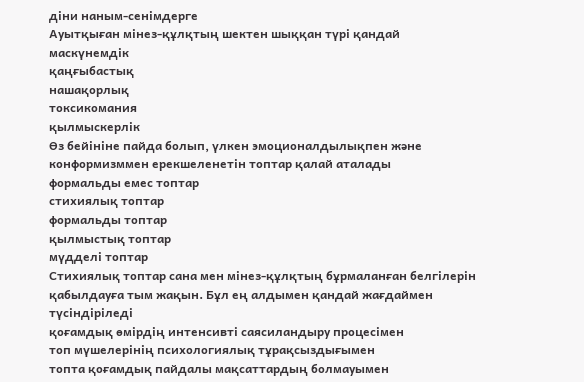діни наным-сенімдерге
Ауытқыған мінез-құлқтың шектен шыққан түрі қандай
маскүнемдік
қаңғыбастық
нашақорлық
токсикомания
қылмыскерлік
Өз бейініне пайда болып, үлкен эмоционалдылықпен және конформизммен ерекшеленетін топтар қалай аталады
формальды емес топтар
стихиялық топтар
формальды топтар
қылмыстық топтар
мүдделі топтар
Стихиялық топтар сана мен мінез-құлқтың бұрмаланған белгілерін қабылдауға тым жақын. Бұл ең алдымен қандай жағдаймен түсіндіріледі
қоғамдық өмірдің интенсивті саясиландыру процесімен
топ мүшелерінің психологиялық тұрақсыздығымен
топта қоғамдық пайдалы мақсаттардың болмауымен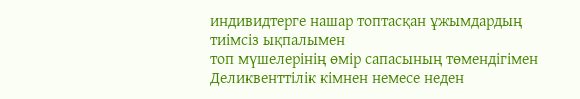индивидтерге нашар топтасқан ұжымдардың тиімсіз ықпалымен
топ мүшелерінің өмір сапасының төмендігімен
Деликвенттілік кімнен немесе неден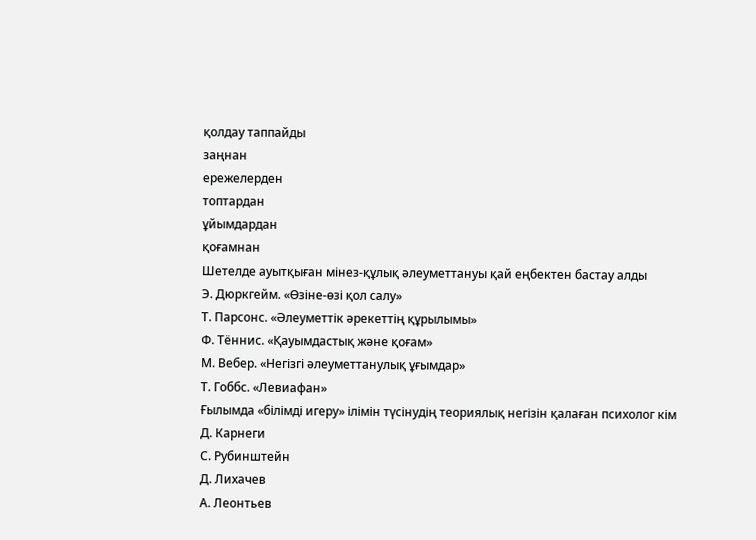қолдау таппайды
заңнан
ережелерден
топтардан
ұйымдардан
қоғамнан
Шетелде ауытқыған мінез-құлық әлеуметтануы қай еңбектен бастау алды
Э. Дюркгейм. «Өзіне-өзі қол салу»
Т. Парсонс. «Әлеуметтік әрекеттің құрылымы»
Ф. Тённис. «Қауымдастық және қоғам»
М. Вебер. «Негізгі әлеуметтанулық ұғымдар»
Т. Гоббс. «Левиафан»
Ғылымда «білімді игеру» ілімін түсінудің теориялық негізін қалаған психолог кім
Д. Карнеги
С. Рубинштейн
Д. Лихачев
А. Леонтьев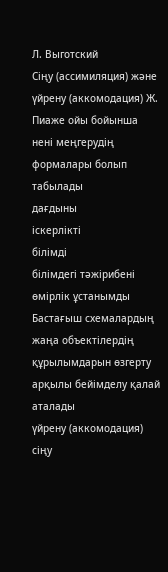Л. Выготский
Сіңу (ассимиляция) және үйрену (аккомодация) Ж. Пиаже ойы бойынша нені меңгерудің формалары болып табылады
дағдыны
іскерлікті
білімді
білімдегі тәжірибені
өмірлік ұстанымды
Бастағыш схемалардың жаңа объектілердің құрылымдарын өзгерту арқылы бейімделу қалай аталады
үйрену (аккомодация)
сіңу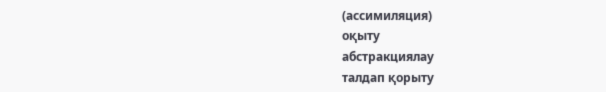(ассимиляция)
оқыту
абстракциялау
талдап қорыту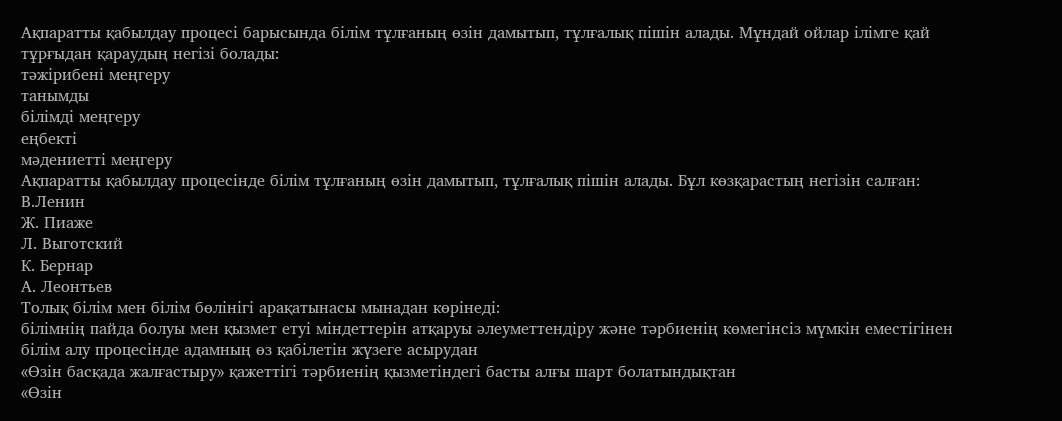Ақпаратты қабылдау процесі барысында білім тұлғаның өзін дамытып, тұлғалық пішін алады. Мұндай ойлар ілімге қай тұрғыдан қараудың негізі болады:
тәжірибені меңгеру
танымды
білімді меңгеру
еңбекті
мәдениетті меңгеру
Ақпаратты қабылдау процесінде білім тұлғаның өзін дамытып, тұлғалық пішін алады. Бұл көзқарастың негізін салған:
В.Ленин
Ж. Пиаже
Л. Выготский
К. Бернар
А. Леонтьев
Толық білім мен білім бөлінігі арақатынасы мынадан көрінеді:
білімнің пайда болуы мен қызмет етуі міндеттерін атқаруы әлеуметтендіру және тәрбиенің көмегінсіз мүмкін еместігінен
білім алу процесінде адамның өз қабілетін жүзеге асырудан
«Өзін басқада жалғастыру» қажеттігі тәрбиенің қызметіндегі басты алғы шарт болатындықтан
«Өзін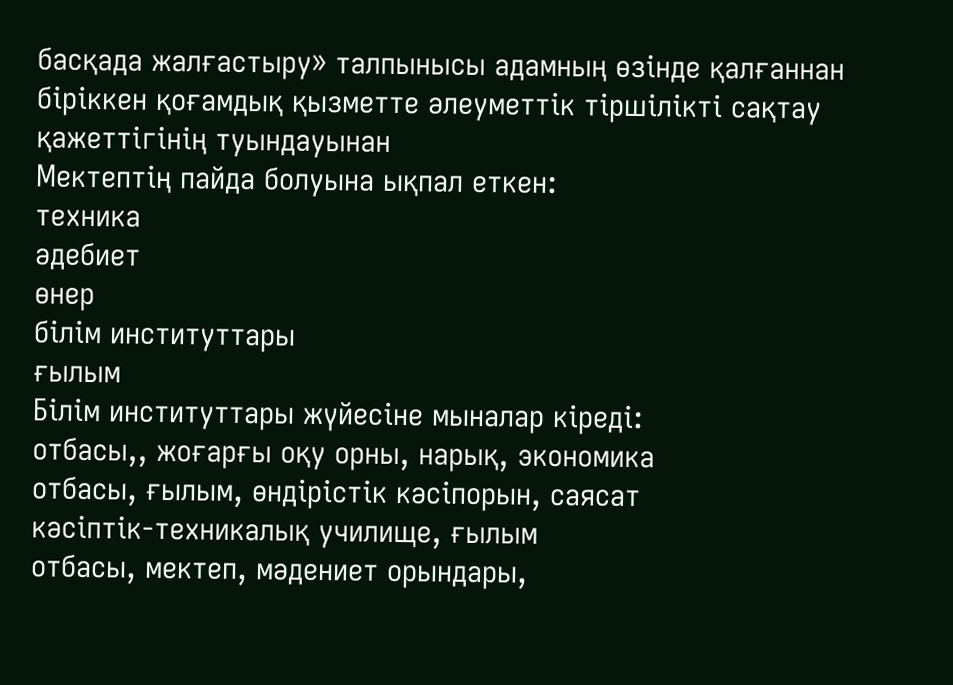басқада жалғастыру» талпынысы адамның өзінде қалғаннан
біріккен қоғамдық қызметте әлеуметтік тіршілікті сақтау қажеттігінің туындауынан
Мектептің пайда болуына ықпал еткен:
техника
әдебиет
өнер
білім институттары
ғылым
Білім институттары жүйесіне мыналар кіреді:
отбасы,, жоғарғы оқу орны, нарық, экономика
отбасы, ғылым, өндірістік кәсіпорын, саясат
кәсіптік-техникалық училище, ғылым
отбасы, мектеп, мәдениет орындары,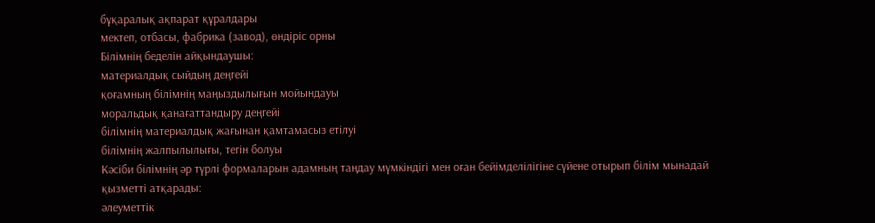бұқаралық ақпарат құралдары
мектеп, отбасы, фабрика (завод), өндіріс орны
Білімнің беделін айқындаушы:
материалдық сыйдың деңгейі
қоғамның білімнің маңыздылығын мойындауы
моральдық қанағаттандыру деңгейі
білімнің материалдық жағынан қамтамасыз етілуі
білімнің жалпылылығы, тегін болуы
Кәсіби білімнің әр түрлі формаларын адамның таңдау мүмкіндігі мен оған бейімделілігіне сүйене отырып білім мынадай қызметті атқарады:
әлеуметтік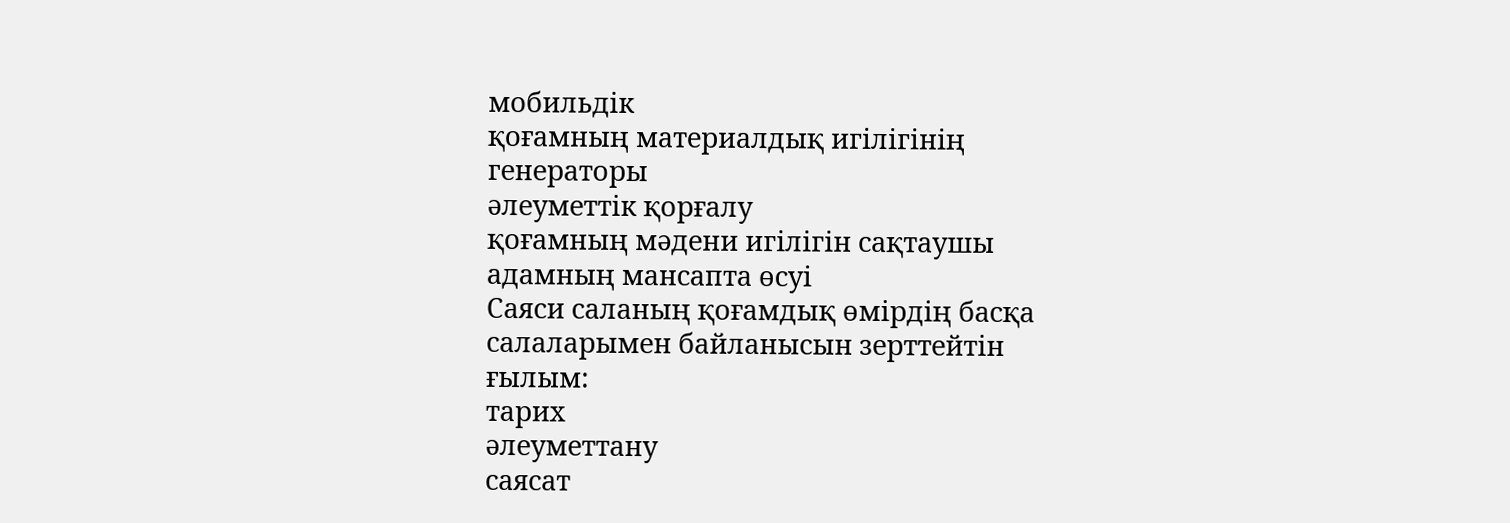мобильдік
қоғамның материалдық игілігінің генераторы
әлеуметтік қорғалу
қоғамның мәдени игілігін сақтаушы
адамның мансапта өсуі
Саяси саланың қоғамдық өмірдің басқа салаларымен байланысын зерттейтін ғылым:
тарих
әлеуметтану
саясат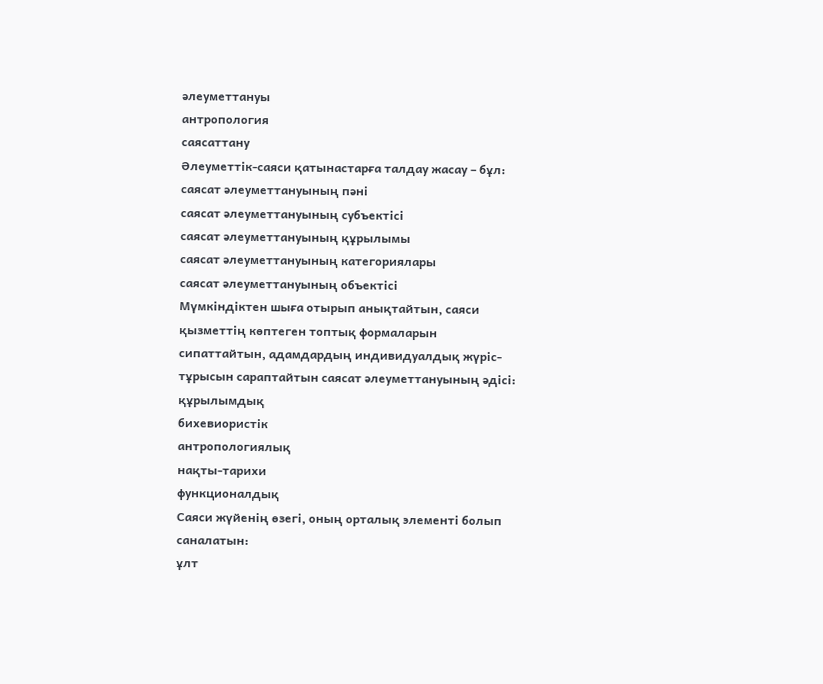әлеуметтануы
антропология
саясаттану
Әлеуметтік-саяси қатынастарға талдау жасау – бұл:
саясат әлеуметтануының пәні
саясат әлеуметтануының субъектісі
саясат әлеуметтануының құрылымы
саясат әлеуметтануының категориялары
саясат әлеуметтануының объектісі
Мүмкіндіктен шыға отырып анықтайтын, саяси қызметтің көптеген топтық формаларын сипаттайтын, адамдардың индивидуалдық жүріс-тұрысын сараптайтын саясат әлеуметтануының әдісі:
құрылымдық
бихевиористік
антропологиялық
нақты-тарихи
функционалдық
Саяси жүйенің өзегі, оның орталық элементі болып саналатын:
ұлт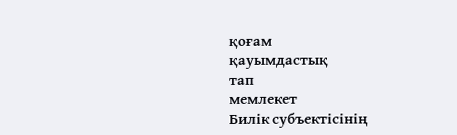қоғам
қауымдастық
тап
мемлекет
Билік субъектісінің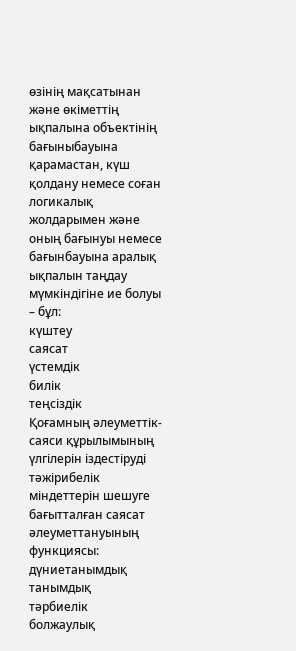өзінің мақсатынан және өкіметтің ықпалына объектінің бағыныбауына қарамастан, күш қолдану немесе соған логикалық жолдарымен және оның бағынуы немесе бағынбауына аралық ықпалын таңдау мүмкіндігіне ие болуы – бұл:
күштеу
саясат
үстемдік
билік
теңсіздік
Қоғамның әлеуметтік-саяси құрылымының үлгілерін іздестіруді тәжірибелік міндеттерін шешуге бағытталған саясат әлеуметтануының функциясы:
дүниетанымдық
танымдық
тәрбиелік
болжаулық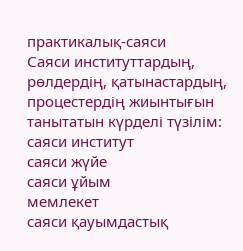практикалық-саяси
Саяси институттардың, рөлдердің, қатынастардың, процестердің жиынтығын танытатын күрделі түзілім:
саяси институт
саяси жүйе
саяси ұйым
мемлекет
саяси қауымдастық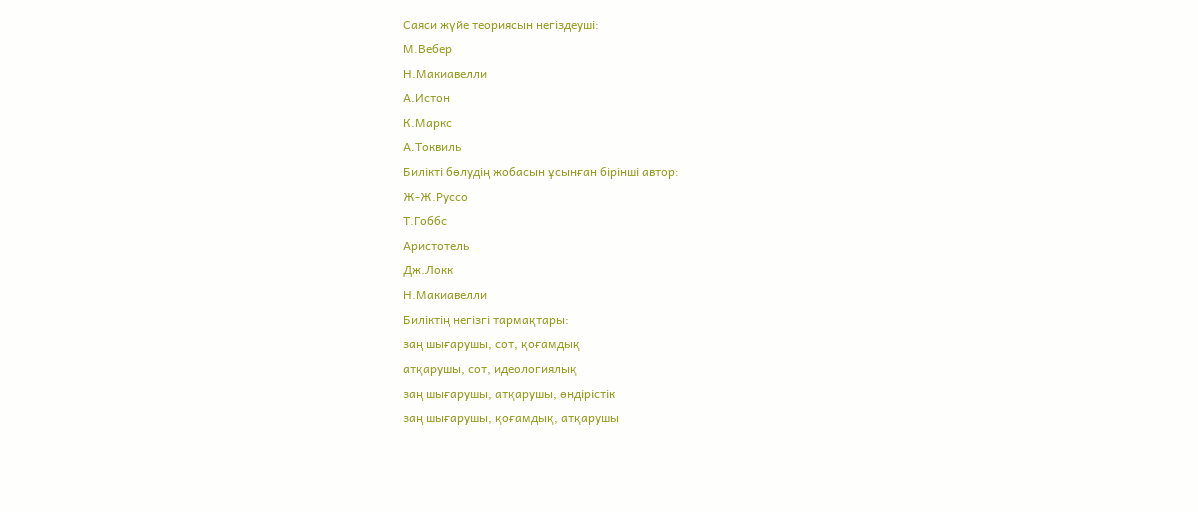Саяси жүйе теориясын негіздеуші:
М.Вебер
Н.Макиавелли
А.Истон
К.Маркс
А.Токвиль
Билікті бөлудің жобасын ұсынған бірінші автор:
Ж-Ж.Руссо
Т.Гоббс
Аристотель
Дж.Локк
Н.Макиавелли
Биліктің негізгі тармақтары:
заң шығарушы, сот, қоғамдық
атқарушы, сот, идеологиялық
заң шығарушы, атқарушы, өндірістік
заң шығарушы, қоғамдық, атқарушы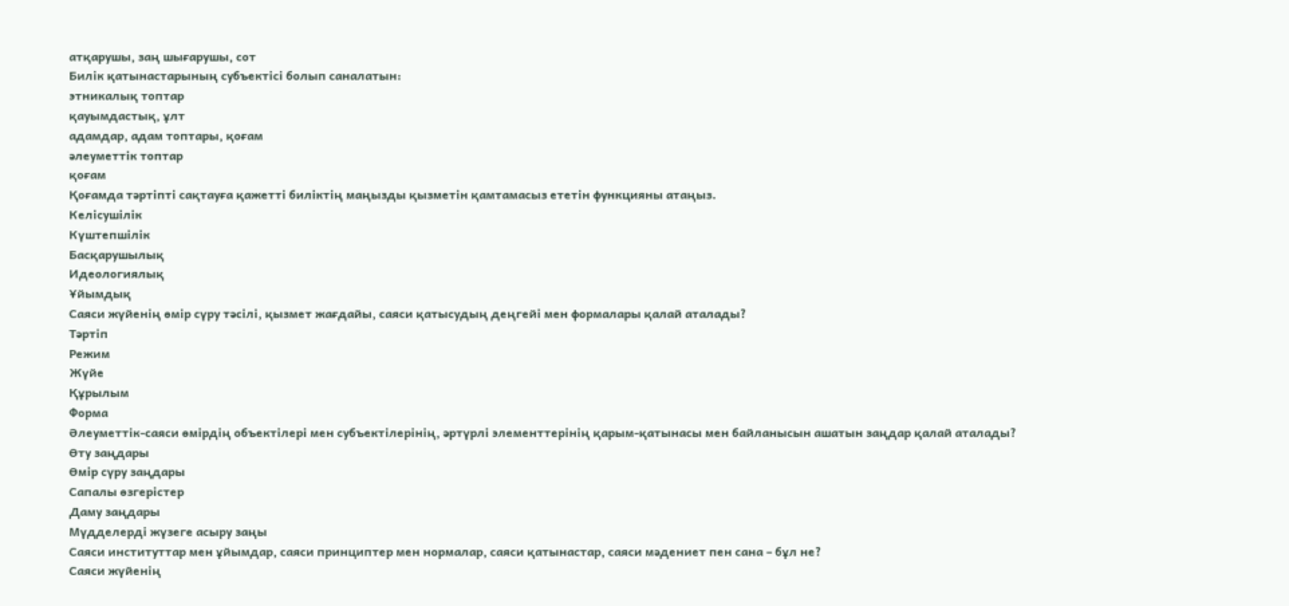атқарушы, заң шығарушы, сот
Билік қатынастарының субъектісі болып саналатын:
этникалық топтар
қауымдастық, ұлт
адамдар, адам топтары, қоғам
әлеуметтік топтар
қоғам
Қоғамда тәртіпті сақтауға қажетті биліктің маңызды қызметін қамтамасыз ететін функцияны атаңыз.
Келісушілік
Күштепшілік
Басқарушылық
Идеологиялық
Ұйымдық
Саяси жүйенің өмір сүру тәсілі, қызмет жағдайы, саяси қатысудың деңгейі мен формалары қалай аталады?
Тәртіп
Режим
Жүйе
Құрылым
Форма
Әлеуметтік-саяси өмірдің объектілері мен субъектілерінің, әртүрлі элементтерінің қарым-қатынасы мен байланысын ашатын заңдар қалай аталады?
Өту заңдары
Өмір сүру заңдары
Сапалы өзгерістер
Даму заңдары
Мүдделерді жүзеге асыру заңы
Саяси институттар мен ұйымдар, саяси принциптер мен нормалар, саяси қатынастар, саяси мәдениет пен сана – бұл не?
Саяси жүйенің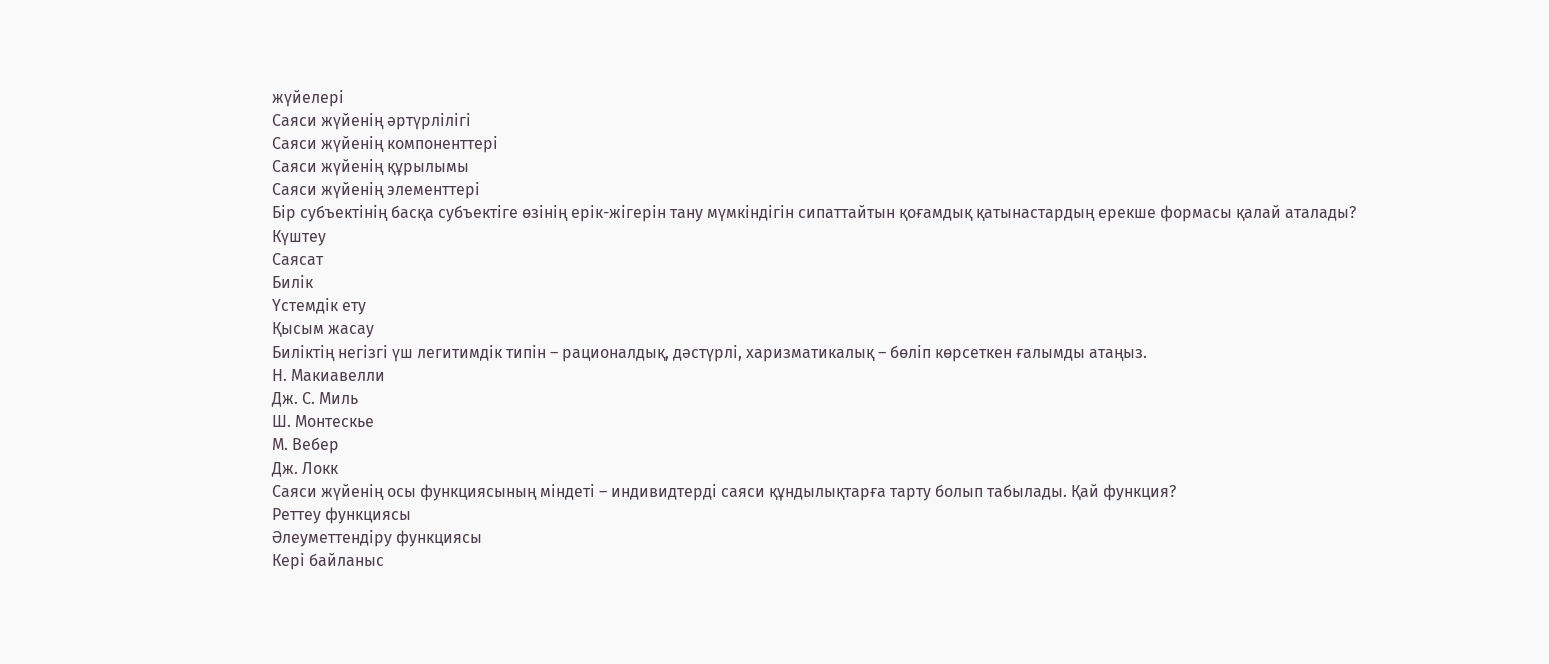жүйелері
Саяси жүйенің әртүрлілігі
Саяси жүйенің компоненттері
Саяси жүйенің құрылымы
Саяси жүйенің элементтері
Бір субъектінің басқа субъектіге өзінің ерік-жігерін тану мүмкіндігін сипаттайтын қоғамдық қатынастардың ерекше формасы қалай аталады?
Күштеу
Саясат
Билік
Үстемдік ету
Қысым жасау
Биліктің негізгі үш легитимдік типін – рационалдық, дәстүрлі, харизматикалық – бөліп көрсеткен ғалымды атаңыз.
Н. Макиавелли
Дж. С. Миль
Ш. Монтескье
М. Вебер
Дж. Локк
Саяси жүйенің осы функциясының міндеті – индивидтерді саяси құндылықтарға тарту болып табылады. Қай функция?
Реттеу функциясы
Әлеуметтендіру функциясы
Кері байланыс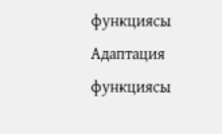функциясы
Адаптация функциясы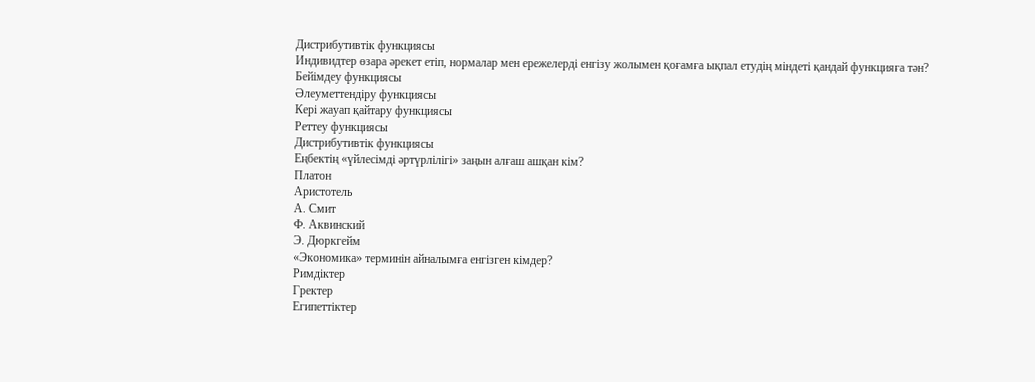Дистрибутивтік функциясы
Индивидтер өзара әрекет етіп, нормалар мен ережелерді енгізу жолымен қоғамға ықпал етудің міндеті қандай функцияға тән?
Бейімдеу функциясы
Әлеуметтендіру функциясы
Кері жауап қайтару функциясы
Реттеу функциясы
Дистрибутивтік функциясы
Еңбектің «үйлесімді әртүрлілігі» заңын алғаш ашқан кім?
Платон
Аристотель
А. Смит
Ф. Аквинский
Э. Дюркгейм
«Экономика» терминін айналымға енгізген кімдер?
Римдіктер
Гректер
Египеттіктер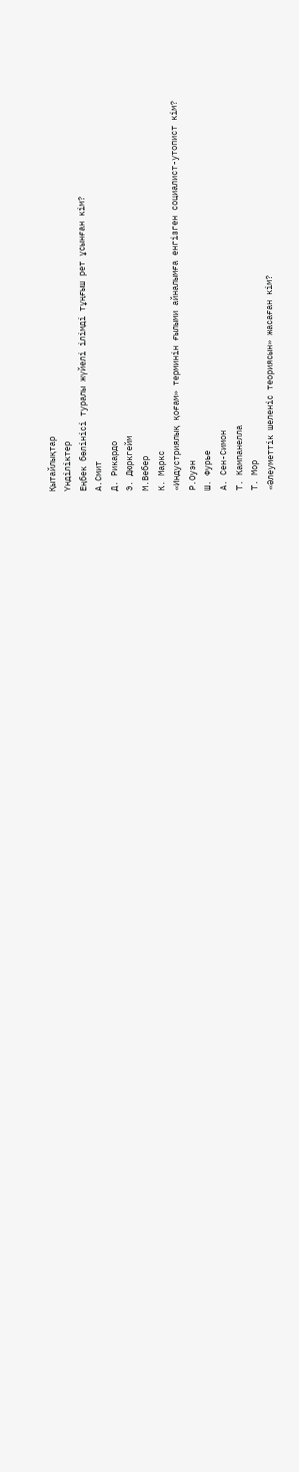Қытайлықтар
Үнділіктер
Еңбек бөлінісі туралы жүйелі ілімді тұңғыш рет ұсынған кім?
А.Смит
Д. Рикардо
Э. Дюркгейм
М.Вебер
К. Маркс
«Индустриялық қоғам» терминін ғылыми айналымға енгізген социалист-утопист кім?
Р.Оуэн
Ш. Фурье
А. Сен-Симон
Т. Кампанелла
Т. Мор
«Әлеуметтік шеленіс теориясын» жасаған кім?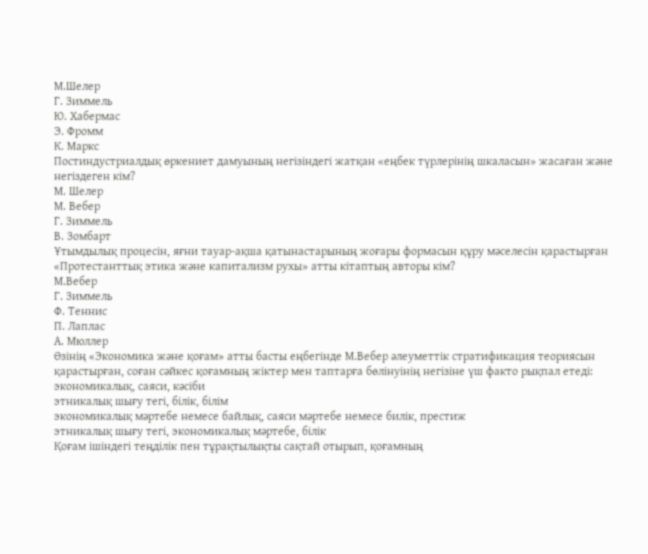М.Шелер
Г. Зиммель
Ю. Хабермас
Э. Фромм
К. Маркс
Постиндустриалдық өркениет дамуының негізіндегі жатқан «еңбек түрлерінің шкаласын» жасаған және негіздеген кім?
М. Шелер
М. Вебер
Г. Зиммель
В. Зомбарт
Ұтымдылық процесін, яғни тауар-ақша қатынастарының жоғары формасын құру мәселесін қарастырған «Протестанттық этика және капитализм рухы» атты кітаптың авторы кім?
М.Вебер
Г. Зиммель
Ф. Теннис
П. Лаплас
А. Мюллер
Өзінің «Экономика және қоғам» атты басты еңбегінде М.Вебер әлеуметтік стратификация теориясын қарастырған, соған сәйкес қоғамның жіктер мен таптарға бөлінуінің негізіне үш факто рықпал етеді:
экономикалық, саяси, кәсіби
этникалық шығу тегі, білік, білім
экономикалық мәртебе немесе байлық, саяси мәртебе немесе билік, престиж
этникалық шығу тегі, экономикалық мәртебе, білік
Қоғам ішіндегі теңділік пен тұрақтылықты сақтай отырып, қоғамның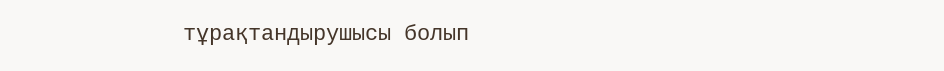тұрақтандырушысы болып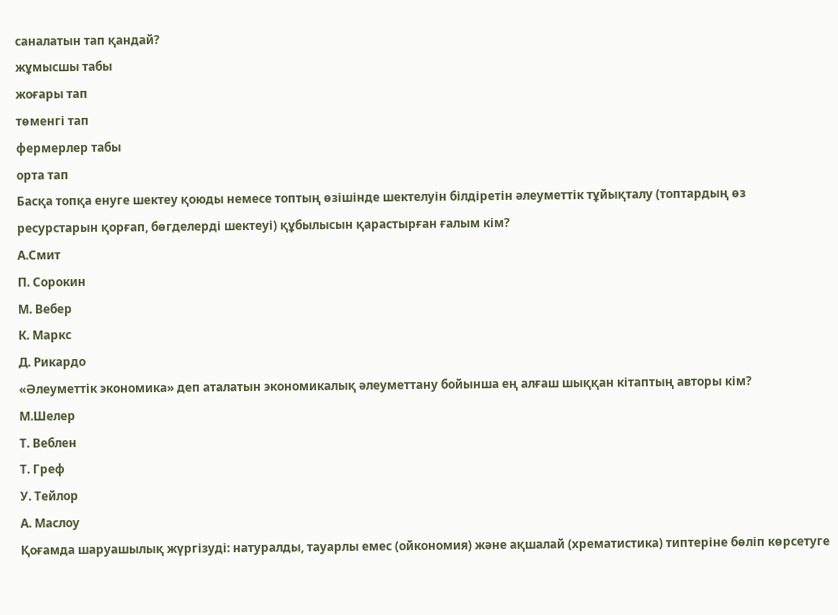саналатын тап қандай?
жұмысшы табы
жоғары тап
төменгі тап
фермерлер табы
орта тап
Басқа топқа енуге шектеу қоюды немесе топтың өзішінде шектелуін білдіретін әлеуметтік тұйықталу (топтардың өз ресурстарын қорғап, бөгделерді шектеуі) құбылысын қарастырған ғалым кім?
А.Смит
П. Сорокин
М. Вебер
К. Маркс
Д. Рикардо
«Әлеуметтік экономика» деп аталатын экономикалық әлеуметтану бойынша ең алғаш шыққан кітаптың авторы кім?
М.Шелер
Т. Веблен
Т. Греф
У. Тейлор
А. Маслоу
Қоғамда шаруашылық жүргізуді: натуралды, тауарлы емес (ойкономия) және ақшалай (хрематистика) типтеріне бөліп көрсетуге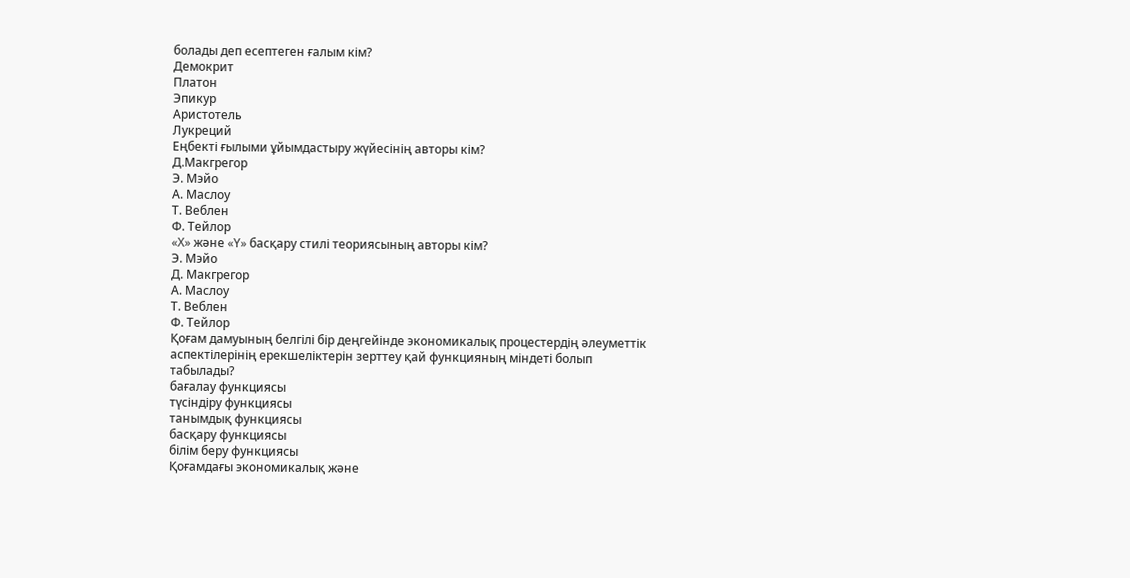болады деп есептеген ғалым кім?
Демокрит
Платон
Эпикур
Аристотель
Лукреций
Еңбекті ғылыми ұйымдастыру жүйесінің авторы кім?
Д.Макгрегор
Э. Мэйо
А. Маслоу
Т. Веблен
Ф. Тейлор
«X» және «Y» басқару стилі теориясының авторы кім?
Э. Мэйо
Д. Макгрегор
А. Маслоу
Т. Веблен
Ф. Тейлор
Қоғам дамуының белгілі бір деңгейінде экономикалық процестердің әлеуметтік аспектілерінің ерекшеліктерін зерттеу қай функцияның міндеті болып табылады?
бағалау функциясы
түсіндіру функциясы
танымдық функциясы
басқару функциясы
білім беру функциясы
Қоғамдағы экономикалық және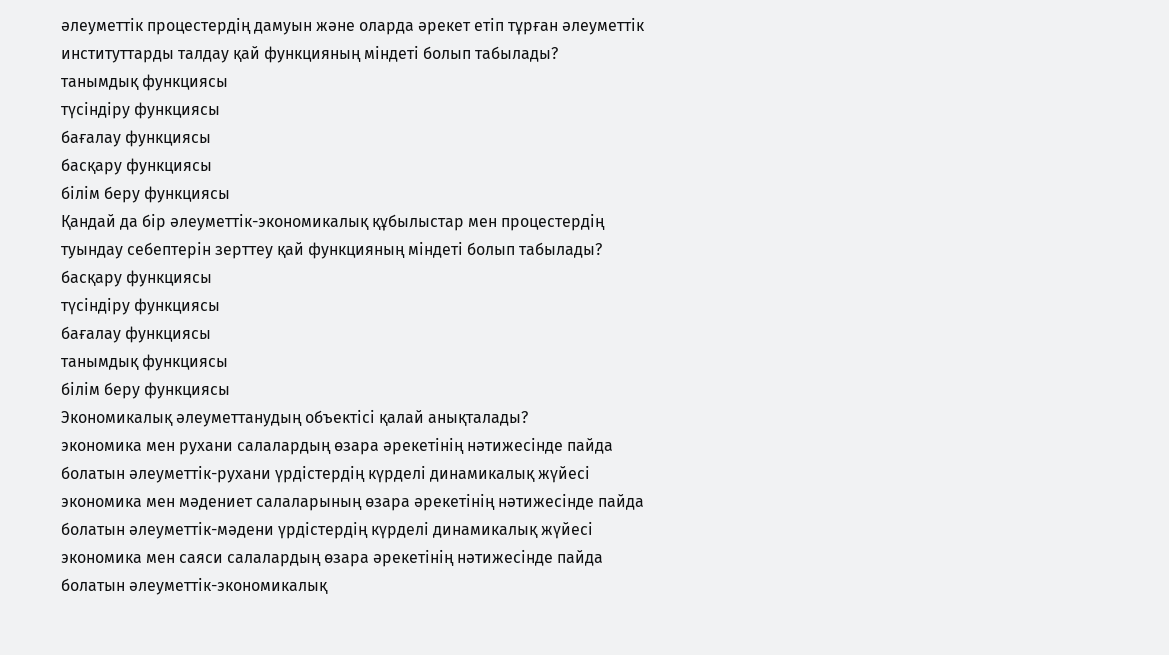әлеуметтік процестердің дамуын және оларда әрекет етіп тұрған әлеуметтік институттарды талдау қай функцияның міндеті болып табылады?
танымдық функциясы
түсіндіру функциясы
бағалау функциясы
басқару функциясы
білім беру функциясы
Қандай да бір әлеуметтік-экономикалық құбылыстар мен процестердің туындау себептерін зерттеу қай функцияның міндеті болып табылады?
басқару функциясы
түсіндіру функциясы
бағалау функциясы
танымдық функциясы
білім беру функциясы
Экономикалық әлеуметтанудың объектісі қалай анықталады?
экономика мен рухани салалардың өзара әрекетінің нәтижесінде пайда болатын әлеуметтік-рухани үрдістердің күрделі динамикалық жүйесі
экономика мен мәдениет салаларының өзара әрекетінің нәтижесінде пайда болатын әлеуметтік-мәдени үрдістердің күрделі динамикалық жүйесі
экономика мен саяси салалардың өзара әрекетінің нәтижесінде пайда болатын әлеуметтік-экономикалық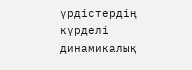үрдістердің күрделі динамикалық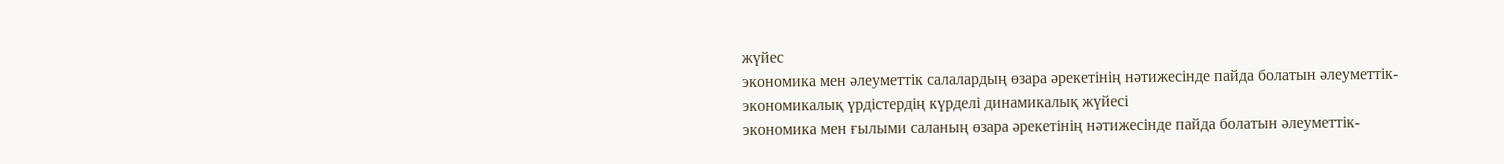жүйес
экономика мен әлеуметтік салалардың өзара әрекетінің нәтижесінде пайда болатын әлеуметтік-экономикалық үрдістердің күрделі динамикалық жүйесі
экономика мен ғылыми саланың өзара әрекетінің нәтижесінде пайда болатын әлеуметтік-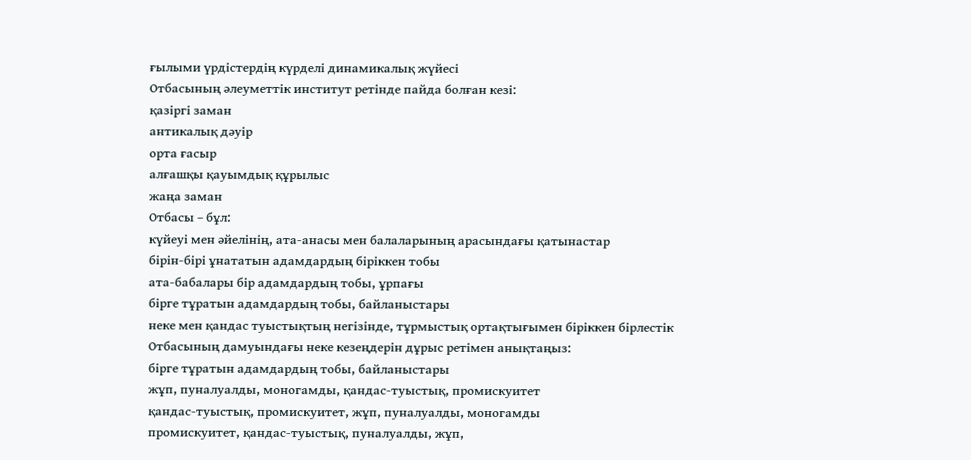ғылыми үрдістердің күрделі динамикалық жүйесі
Отбасының әлеуметтік институт ретінде пайда болған кезі:
қазіргі заман
антикалық дәуір
орта ғасыр
алғашқы қауымдық құрылыс
жаңа заман
Отбасы – бұл:
күйеуі мен әйелінің, ата-анасы мен балаларының арасындағы қатынастар
бірін-бірі ұнататын адамдардың біріккен тобы
ата-бабалары бір адамдардың тобы, ұрпағы
бірге тұратын адамдардың тобы, байланыстары
неке мен қандас туыстықтың негізінде, тұрмыстық ортақтығымен біріккен бірлестік
Отбасының дамуындағы неке кезеңдерін дұрыс ретімен анықтаңыз:
бірге тұратын адамдардың тобы, байланыстары
жұп, пуналуалды, моногамды, қандас-туыстық, промискуитет
қандас-туыстық, промискуитет, жұп, пуналуалды, моногамды
промискуитет, қандас-туыстық, пуналуалды, жұп,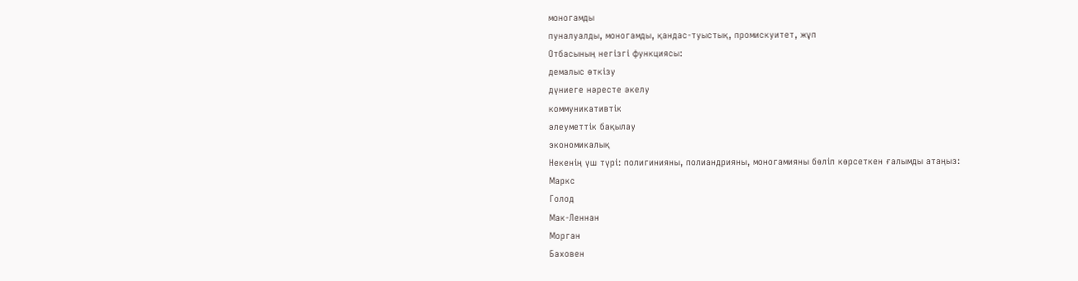моногамды
пуналуалды, моногамды, қандас-туыстық, промискуитет, жұп
Отбасының негізгі функциясы:
демалыс өткізу
дүниеге нәресте әкелу
коммуникативтік
әлеуметтік бақылау
экономикалық
Некенің үш түрі: полигинияны, полиандрияны, моногамияны бөліп көрсеткен ғалымды атаңыз:
Маркс
Голод
Мак-Леннан
Морган
Баховен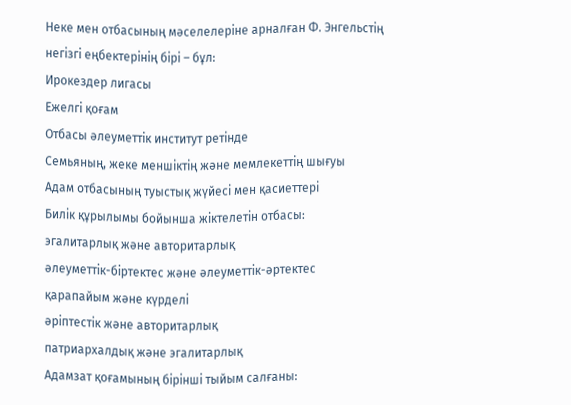Неке мен отбасының мәселелеріне арналған Ф. Энгельстің негізгі еңбектерінің бірі – бұл:
Ирокездер лигасы
Ежелгі қоғам
Отбасы әлеуметтік институт ретінде
Семьяның, жеке меншіктің және мемлекеттің шығуы
Адам отбасының туыстық жүйесі мен қасиеттері
Билік құрылымы бойынша жіктелетін отбасы:
эгалитарлық және авторитарлық
әлеуметтік-біртектес және әлеуметтік-әртектес
қарапайым және күрделі
әріптестік және авторитарлық
патриархалдық және эгалитарлық
Адамзат қоғамының бірінші тыйым салғаны: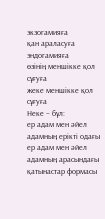экзогамияға
қан араласуға
эндогамияға
өзінің меншікке қол сұғуға
жеке меншікке қол сұғуға
Неке – бұл:
ер адам мен әйел адамның ерікті одағы
ер адам мен әйел адамның арасындағы қатынастар формасы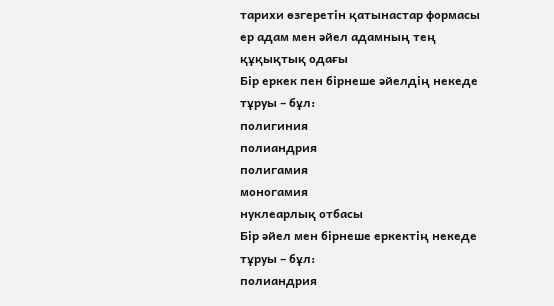тарихи өзгеретін қатынастар формасы
ер адам мен әйел адамның тең құқықтық одағы
Бір еркек пен бірнеше әйелдің некеде тұруы – бұл:
полигиния
полиандрия
полигамия
моногамия
нуклеарлық отбасы
Бір әйел мен бірнеше еркектің некеде тұруы – бұл:
полиандрия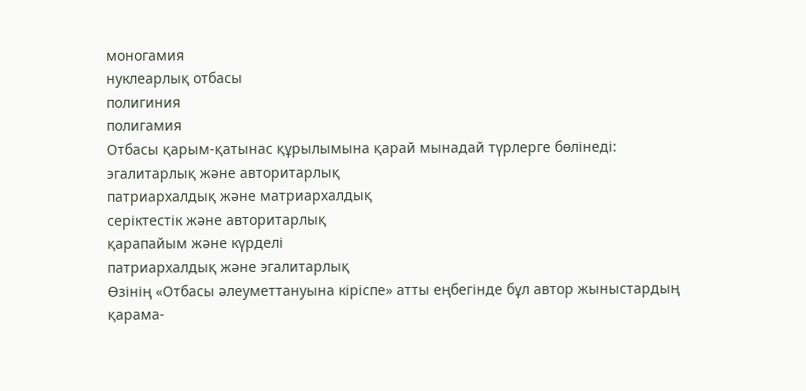моногамия
нуклеарлық отбасы
полигиния
полигамия
Отбасы қарым-қатынас құрылымына қарай мынадай түрлерге бөлінеді:
эгалитарлық және авторитарлық
патриархалдық және матриархалдық
серіктестік және авторитарлық
қарапайым және күрделі
патриархалдық және эгалитарлық
Өзінің «Отбасы әлеуметтануына кіріспе» атты еңбегінде бұл автор жыныстардың қарама-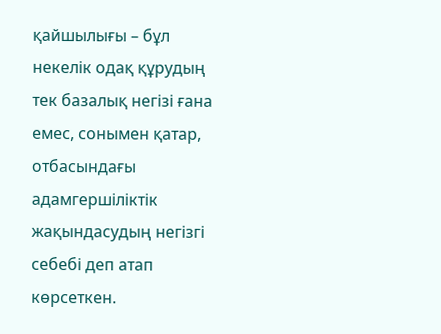қайшылығы – бұл некелік одақ құрудың тек базалық негізі ғана емес, сонымен қатар, отбасындағы адамгершіліктік жақындасудың негізгі себебі деп атап көрсеткен.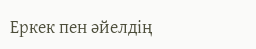Еркек пен әйелдің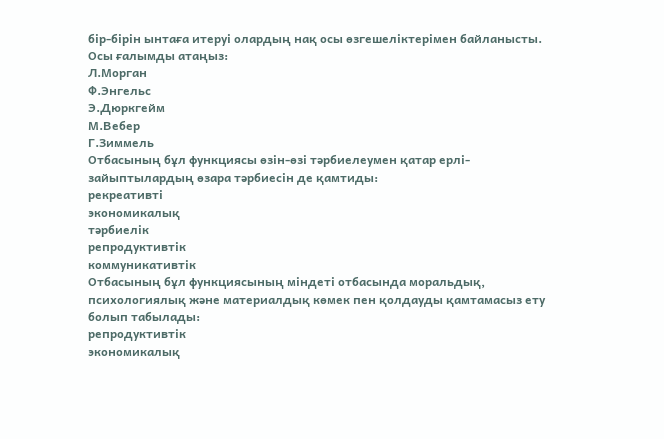бір-бірін ынтаға итеруі олардың нақ осы өзгешеліктерімен байланысты. Осы ғалымды атаңыз:
Л.Морган
Ф.Энгельс
Э.Дюркгейм
М.Вебер
Г.Зиммель
Отбасының бұл функциясы өзін-өзі тәрбиелеумен қатар ерлі-зайыптылардың өзара тәрбиесін де қамтиды:
рекреативті
экономикалық
тәрбиелік
репродуктивтік
коммуникативтік
Отбасының бұл функциясының міндеті отбасында моральдық, психологиялық және материалдық көмек пен қолдауды қамтамасыз ету болып табылады:
репродуктивтік
экономикалық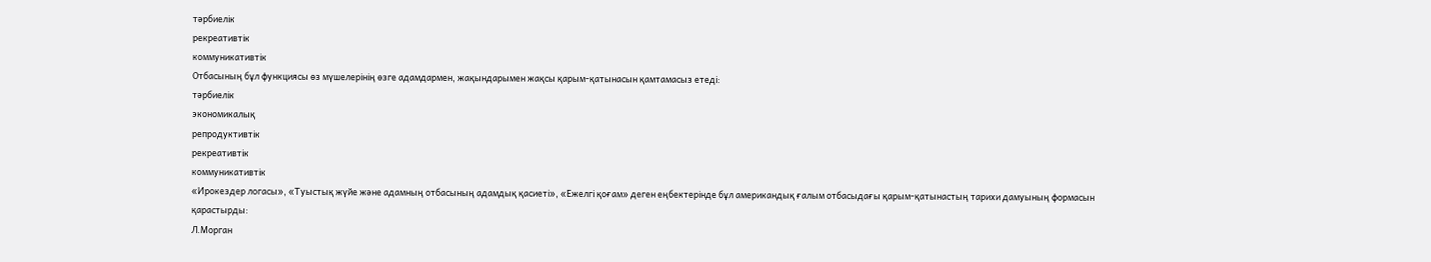тәрбиелік
рекреативтік
коммуникативтік
Отбасының бұл функциясы өз мүшелерінің өзге адамдармен, жақындарымен жақсы қарым-қатынасын қамтамасыз етеді:
тәрбиелік
экономикалық
репродуктивтік
рекреативтік
коммуникативтік
«Ирокездер логасы», «Туыстық жүйе және адамның отбасының адамдық қасиеті», «Ежелгі қоғам» деген еңбектерінде бұл американдық ғалым отбасыдағы қарым-қатынастың тарихи дамуының формасын қарастырды:
Л.Морган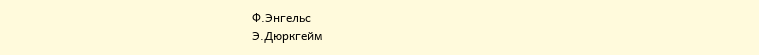Ф.Энгельс
Э.Дюркгейм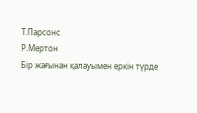Т.Парсонс
Р.Мертон
Бір жағынан қалауымен еркін түрде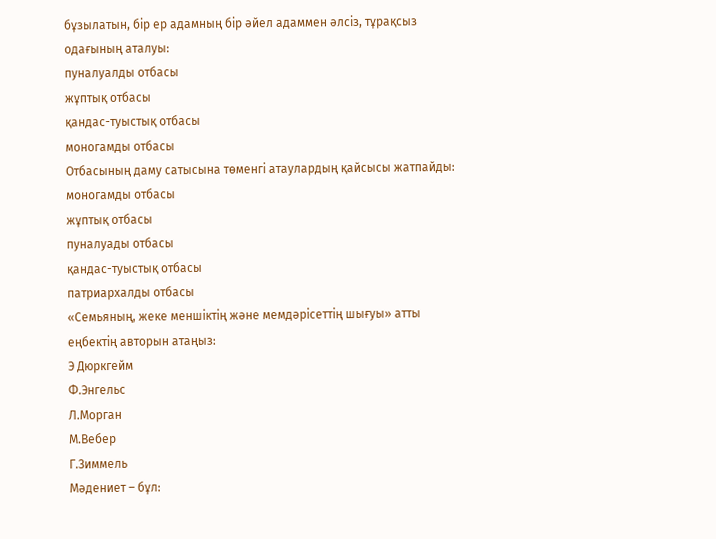бұзылатын, бір ер адамның бір әйел адаммен әлсіз, тұрақсыз одағының аталуы:
пуналуалды отбасы
жұптық отбасы
қандас-туыстық отбасы
моногамды отбасы
Отбасының даму сатысына төменгі атаулардың қайсысы жатпайды:
моногамды отбасы
жұптық отбасы
пуналуады отбасы
қандас-туыстық отбасы
патриархалды отбасы
«Семьяның, жеке меншіктің және мемдәрісеттің шығуы» атты еңбектің авторын атаңыз:
Э Дюркгейм
Ф.Энгельс
Л.Морган
М.Вебер
Г.Зиммель
Мәдениет – бұл: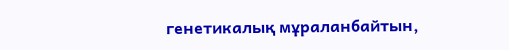генетикалық мұраланбайтын,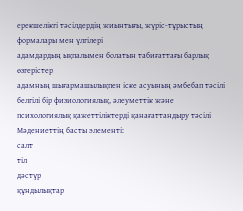ерекшелікгі тәсілдердің жиынтығы, жүріс-тұрыстың формалары мен үлгілері
адамдардың ықпалымен болатын табиғаттағы барлық өзгерістер
адамның шығармашылықпен іске асуының әмбебап тәсілі
белгілі бір физиологиялық, әлеуметтік және психологиялық қажеттіліктерді қанағаттандыру тәсілі
Мәдениеттің басты элементі:
салт
тіл
дәстүр
құндылықтар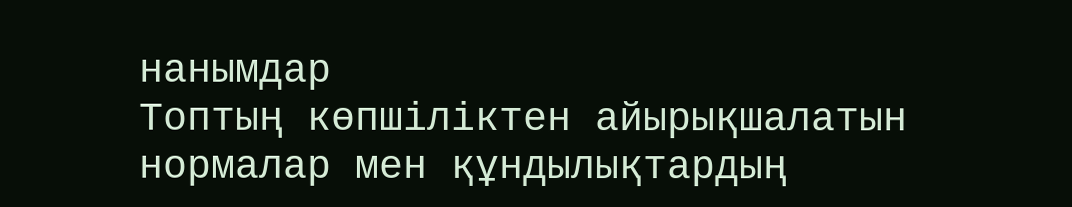нанымдар
Топтың көпшіліктен айырықшалатын нормалар мен құндылықтардың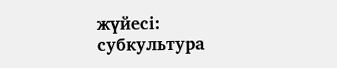жүйесі:
субкультура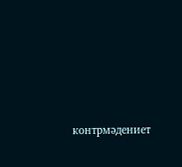контрмәдениет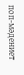поп-мәдениет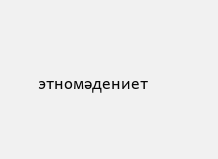этномәдениет